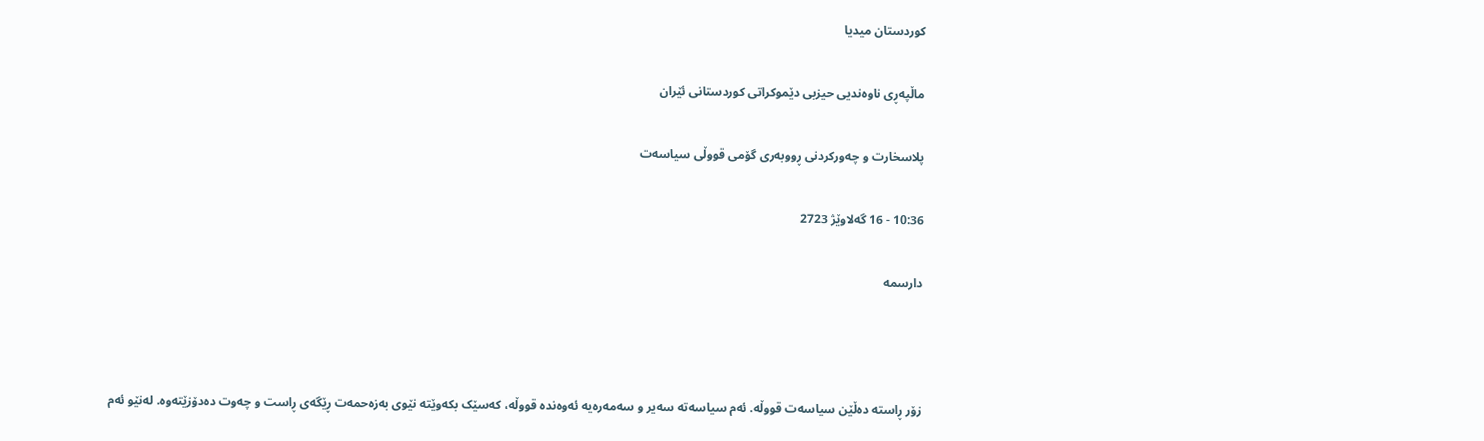کوردستان میدیا

ماڵپەڕی ناوەندیی حیزبی دێموکراتی کوردستانی ئێران

پلاسخارت و چەورکردنی ڕووبەری گۆمی قووڵی سیاسەت

10:36 - 16 گەلاوێژ 2723

دارسمە



زۆر ڕاستە دەڵێن سیاسەت قووڵە. ئەم سیاسەتە سەیر و سەمەرەیە ئەوەندە قووڵە، کەسێک بکەوێتە نێوی بەزەحمەت ڕێگەی ڕاست و چەوت دەدۆزێتەوه. لەنێو ئەم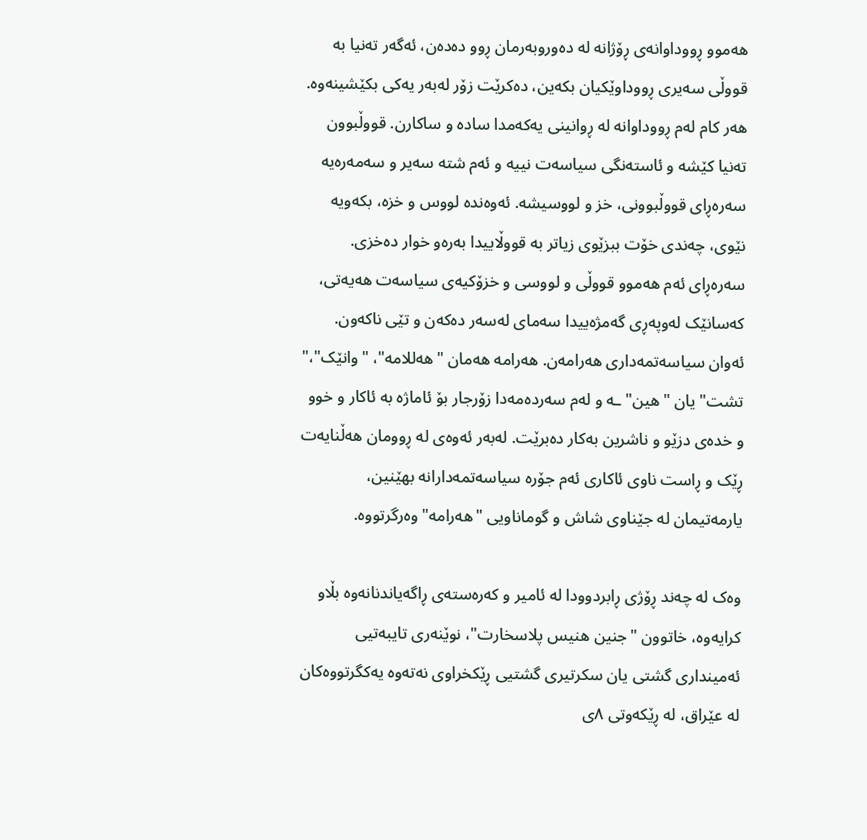هەموو ڕووداوانەی ڕۆژانە لە دەوروبەرمان ڕوو دەدەن، ئەگەر تەنیا بە قووڵی سەیری ڕووداوێکیان بکەین، دەکرێت زۆر لەبەر یەکی بکێشینەوە. هەر کام لەم ڕووداوانە لە ڕوانینی یەکەمدا سادە و ساکارن. قووڵبوون تەنیا کێشە و ئاستەنگی سیاسەت نییە و ئەم شتە سەیر و سەمەرەیە سەرەڕای قووڵبوونی، خز و لووسیشە. ئەوەندە لووس و خزە، بکەویە نێوی، چەندی خۆت ببزێوی زیاتر بە قووڵاییدا بەرەو خوار دەخزی. سەرەڕای ئەم هەموو قووڵی و لووسی و خزۆکیەی سیاسەت هەیەتی، کەسانێک لەوپەڕی گەمژەییدا سەمای لەسەر دەکەن و تێی ناکەون. ئەوان سیاسەتمەداری هەرامەن. هەرامە هەمان "هەللامە"، "وانێک"،" تشت" یان "هین"ـه و لەم سەردەمەدا زۆرجار بۆ ئاماژە بە ئاکار و خوو و خدەی دزێو و ناشرین بەکار دەبرێت. لەبەر ئەوەی لە ڕوومان هەڵنایەت ڕێک و ڕاست ناوی ئاکاری ئەم جۆرە سیاسەتمەدارانه بهێنین، یارمەتیمان لە جێناوی شاش و گوماناویی "هەرامە" وەرگرتووە.

وەک لە چەند ڕۆژی ڕابردوودا لە ئامیر و کەرەستەی ڕاگەیاندنانه‌وە بڵاو کرایەوە، خاتوون "جنین هنیس پلاسخارت"، نوێنەری تایبەتیی ئەمینداری گشتی یان سکرتیری گشتیی ڕێکخراوی نەتەوە یەکگرتووەکان لە عێراق، لە ڕێکەوتی ٨ی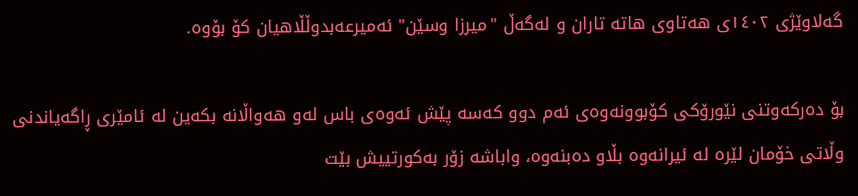گەلاوێژی ١٤٠٢ی هەتاوی هاتە تاران و لەگەڵ "میرزا وسێن" ئەمیرعەبدوڵڵاهیان کۆ بۆوە.

بۆ دەرکەوتنی نێورۆکی کۆبوونەوەی ئەم دوو کەسە پێش ئەوەی باس لەو هەواڵانە بکەین لە ئامێری ڕاگەیاندنی وڵاتی خۆمان لێرە لە ئیرانەوە بڵاو دەبنەوە، واباشە زۆر بەکورتییش بێت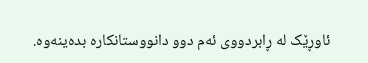ئاوڕێک لە ڕابردووی ئەم دوو دانووستانکارە بدەینەوە.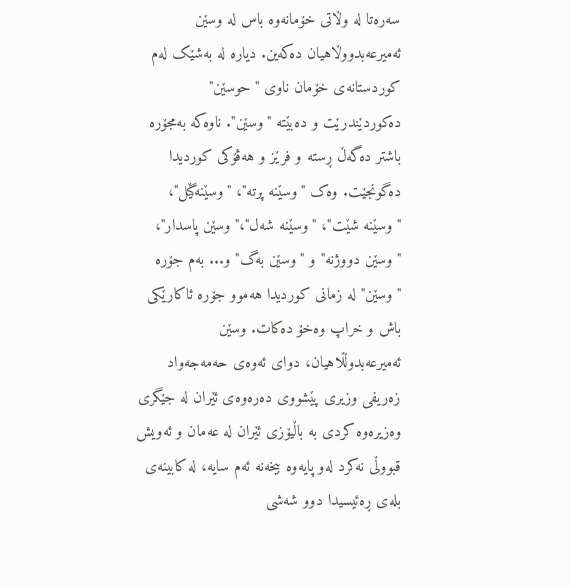سەرەتا لە وڵاتی خۆمانەوە باس لە وسێن ئەمیرعەبدووڵاهیان دەکەین. دیارە لە بەشێک لەم کوردستانەی خۆمان ناوی "حوسێن" دەکوردێندرێت و دەبێتە "وسێن". ناوەکە بەمجۆرە باشتر دەگەڵ ڕستە و فرێز و هەڤۆکی کوردیدا دەگونجێت. وەک "وسێنە پرتە"، "وسێنەگێل"، "وسێنە شێت"، "وسێنە شەل"،"وسێن پاسدار"، "وسێن دووژنە" و "وسێن بەگ" و... بەم جۆرە "وسێن" لە زمانی کوردیدا هەموو جۆرە ئاکارێکی باش و خراپ وەخۆ دەکات. وسێن ئەمیرعەبدوڵڵاهیان، دوای ئەوەی حەمەجەواد زەریفی وزیری پێشووی دەرەوەی ئێران لە جێگری وەزیرەوە کردی بە باڵیۆزی ئێران لە عەمان و ئەویش قبووڵی نەکرد لەو پایەوە بیخەنە ئەم سایە، لە کابینەی بلەی ڕەئیسیدا دوو شەشی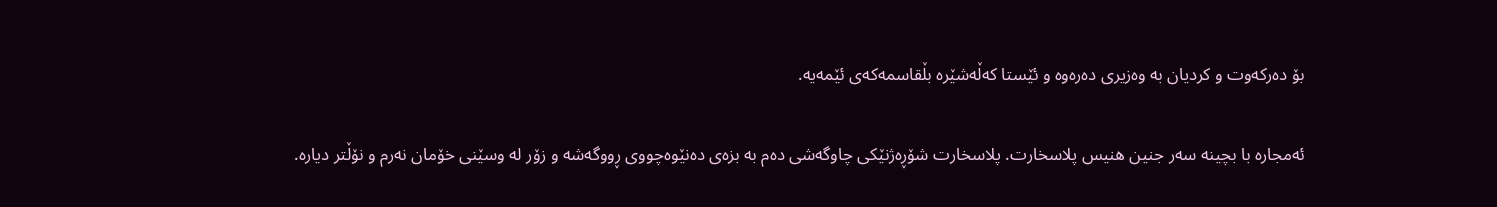بۆ دەرکەوت و کردیان بە وەزیری دەرەوە و ئێستا کەڵەشێرە بڵقاسمەکەی ئێمەیە.

ئەمجارە با بچینە سەر جنین هنیس پلاسخارت. پلاسخارت شۆڕەژنێکی چاوگەشی دەم بە بزەی دەنێوەچووی ڕووگەشە و زۆر لە وسێنی خۆمان نەرم و نۆڵتر دیارە.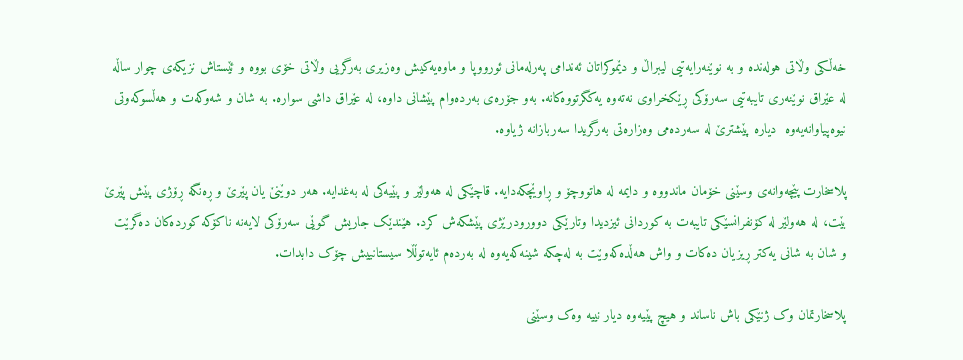خەڵکی وڵاتی هولەندە و بە نوێنەرایەتیی لیبراڵ و دێموکراتان ئەندامی پەرلەمانی ئورووپا و ماوەیەکیش وەزیری بەرگریی وڵاتی خۆی بووە و ئێستاش نزیکەی چوار ساڵە لە عێراق نوێنەری تایبەتیی سەرۆکی ڕێکخراوی نەتەوە یەکگرتووەکانە. بەو جۆرەی بەردەوام پێشانی داوە، لە عێراق داشی سوارە. بە شان و شەوکەت و هەڵسوکەوتی نیوەپیاوانەیەوە  دیارە پێشترێ لە سەردەمی وەزارەتی بەرگریدا سەربازانە ژیاوە.

پلاسخارت پێچەوانەی وسێنی خۆمان ماندووە و دایمە لە هاتووچۆ و ڕاوێچکەدایە. قاچێکی لە هەولێر و پێیەکی لە بەغدایە. هەر دوێنێ یان پێرێ و ڕەنگە ڕۆژی پێش پێرێ بێت، لە هەولێر لە کۆنفرانسێکی تایبەت بە کوردانی ئیزدیدا وتارێکی دوورودرێژی پێشکەش کرد. هێندێک جاریش گوێی سەرۆکی لایەنە ناکۆکە کوردەکان دەگرێت و شان بە شانی یەکتر ڕیزیان دەکات و واش هەڵدەکەوێت بە لەچکە شینەکەیەوە لە بەردەم ئایەتوڵڵا سیستانییش چۆک دابدات.

پلاسخارتمان وک ژنێکی باش ناساند و هیچ پێیەوە دیار نییە وەک وسێنی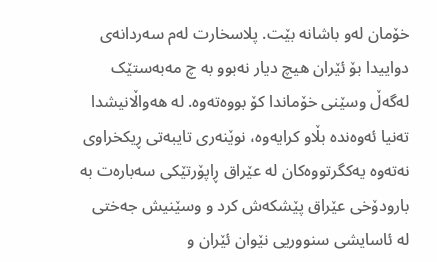خۆمان لەو باشانە بێت. پلاسخارت لەم سەردانەی دواییدا بۆ ئێران هیچ دیار نەبوو بە چ مەبەستێک لەگەڵ وسێنی خۆماندا کۆ بووەتەوە. لە هەواڵانیشدا تەنیا ئەوەندە بڵاو کرایەوە، نوێنەری تایبەتی ڕیکخراوی نەتەوە یەکگرتووەکان لە عێراق ڕاپۆرتێکی سەبارەت بە بارودۆخی عێراق پێشکەش کرد و وسێنیش جەختی لە ئاسایشی سنووریی نێوان ئێران و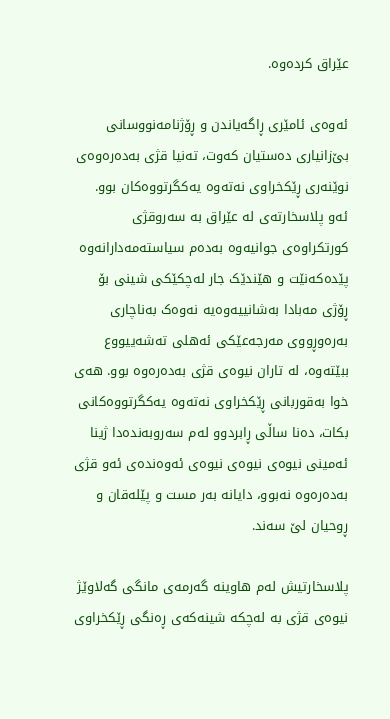عێراق کردەوە.

ئەوەی ئامێری ڕاگەیاندن و ڕۆژنامەنووسانی بێ‌زانیاری دەستیان کەوت، تەنیا قژی بەدەرەوەی نوێنەری ڕێکخراوی نەتەوە یەکگرتووەکان بوو. ئەو پلاسخارتەی لە عێراق بە سەروقژی کورتکراوەی جوانیه‌وە بەدەم سیاستەمەدارانەوە پێدەکەنێت و هێندێک جار لەچکێکی شینی بۆ ڕۆژی مەبادا بەشانییەوەیە نەوەک بەناچاری بەرەوڕووی مەرجەعێکی ئەهلی تەشەییووع ببێتەوە، لە تاران نیوەی قژی بەدەرەوە بوو. هەی خوا بەقوربانی ڕێکخراوی نەتەوە یەکگرتووەکانی بکات، دەنا ساڵی ڕابردوو لەم سەروبەندەدا ژینا ئەمینی نیوەی نیوەی نیوەی ئەوەندەی ئەو قژی بەدەرەوە نەبوو، دایانە بەر مست و پێلەقان و ڕوحیان لێ سەند.

پلاسخارتیش لەم هاوینە گەرمەی مانگی گەلاوێژ نیوەی قژی بە لەچکە شینەکەی ڕەنگی ڕێکخراوی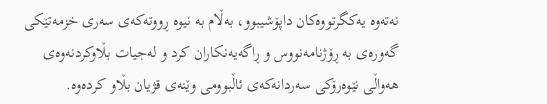نەتەوە یەکگرتووەکان داپۆشیبوو، بەڵام بە نیوە ڕووتەکەی سەری خزمەتێکی گەورە‌ی بە ڕۆژنامە‌نووس و ڕاگەیەنکاران کرد و لەجیات بڵاوکردنەوەی هەواڵی نێوەرۆکی سەردانەکەی ئاڵبوومی وێنەی قژیان بڵاو کردەوە.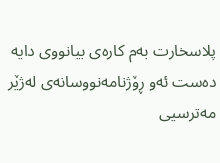پلاسخارت بەم کارەی بیانووی دایە دەست ئەو ڕۆژنامەنووسانەی لەژێر مەترسیی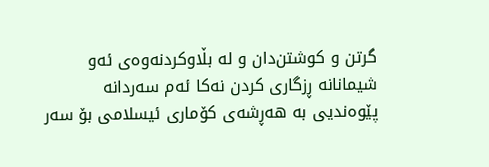گرتن و کوشتن‌دان و لە بڵاوکردنەوەی ئەو شیمانانە ڕزگاری کردن نەکا ئەم سەردانە پێوەندیی به هەڕشەی کۆماری ئیسلامی بۆ سەر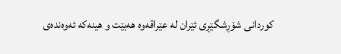کوردانی شۆڕشگێڕی ئێران لە عێراقەوە هەبێت و هینەکە ئەوەندەی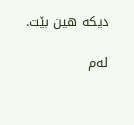دیکە هین بێت.

لەم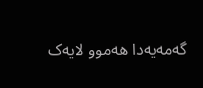گەمەیەدا هەموو لایەک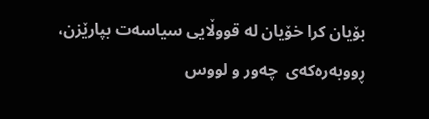بۆیان کرا خۆیان لە قووڵایی سیاسەت بپارێزن، ڕووبەرەکەی  چەور و لووس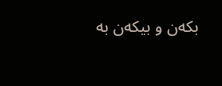بکەن و بیکەن بە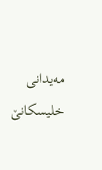مەیدانی خلیسکانێ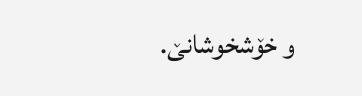و خۆشخوشانێ.